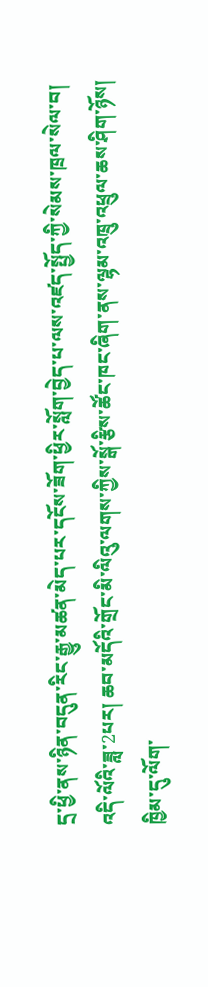དྲ་ཕྱི་ནས་ཉིན་བདུན་རིང་རྒྱུ་མཚན་མེད་པར་དངོས་ཟོག་ཕྱིར་སློག་བྱེད་པ་ལས་འཛད་སྤྱོད་ཀྱི་སེམས་ཁྲལ་སེལ་བ།
འདི་ལོའི་ཟླ་2པར། ཆབ་མདོའི་གྲོང་མི་ལིའུ་ལགས་ཀྱིས་སྒོ་རྩིས་ཚོང་ཁང་ཞིག་ནས་ལྷམ་འཁྲུ་འཕྲུལ་ཆས་ཤིག་ཉོས། ཁྱིམ་དུ་ལོག་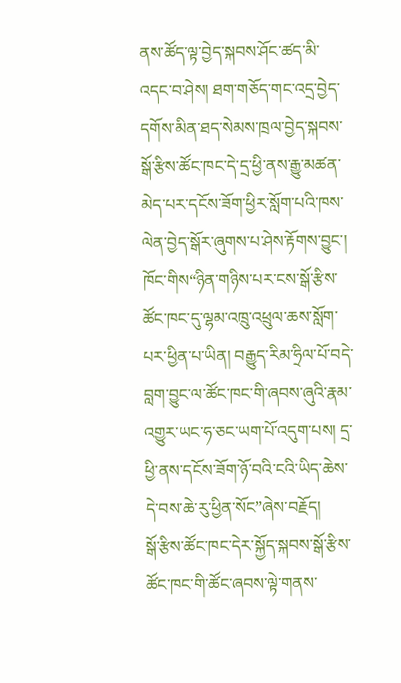ནས་ཚོད་ལྟ་བྱེད་སྐབས་ཤོང་ཚད་མི་འདང་བ་ཤེས། ཐག་གཅོད་གང་འདྲ་བྱེད་དགོས་མིན་ཐད་སེམས་ཁྲལ་བྱེད་སྐབས་སྒོ་རྩིས་ཚོང་ཁང་དེ་དྲ་ཕྱི་ནས་རྒྱུ་མཚན་མེད་པར་དངོས་ཟོག་ཕྱིར་སློག་པའི་ཁས་ལེན་བྱེད་སྒོར་ཞུགས་པ་ཤེས་རྟོགས་བྱུང་། ཁོང་གིས“ཉིན་གཉིས་པར་ངས་སྒོ་རྩིས་ཚོང་ཁང་དུ་ལྷམ་འཁྲུ་འཕྲུལ་ཆས་སློག་པར་ཕྱིན་པ་ཡིན། བརྒྱུད་རིམ་ཧྲིལ་པོ་བདེ་བླག་བྱུང་ལ་ཚོང་ཁང་གི་ཞབས་ཞུའི་རྣམ་འགྱུར་ཡང་ཧ་ཅང་ཡག་པོ་འདུག་པས། དྲ་ཕྱི་ནས་དངོས་ཟོག་ཉོ་བའི་ངའི་ཡིད་ཆེས་དེ་བས་ཆེ་རུ་ཕྱིན་སོང”ཞེས་བརྗོད།
སྒོ་རྩིས་ཚོང་ཁང་དེར་སྐྱོད་སྐབས་སྒོ་རྩིས་ཚོང་ཁང་གི་ཚོང་ཞབས་ལྟེ་གནས་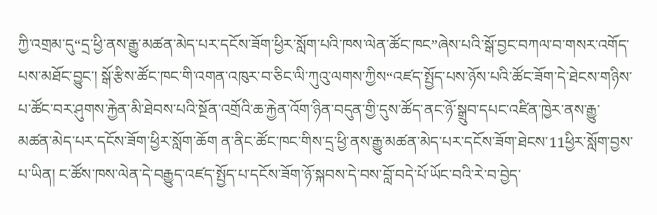ཀྱི་འགྲམ་དུ“དྲ་ཕྱི་ནས་རྒྱུ་མཚན་མེད་པར་དངོས་ཟོག་ཕྱིར་སློག་པའི་ཁས་ལེན་ཚོང་ཁང”ཞེས་པའི་སྒོ་བྱང་བཀལ་བ་གསར་འགོད་པས་མཐོང་བྱུང་། སྒོ་རྩིས་ཚོང་ཁང་གི་འགན་འཁུར་བ་ཅིང་ལི་ཀུའུ་ལགས་ཀྱིས“འཛད་སྤྱོད་པས་ཉོས་པའི་ཚོང་ཟོག་དེ་ཐེངས་གཉིས་པ་ཚོང་བར་ཤུགས་རྐྱེན་མི་ཐེབས་པའི་སྔོན་འགྲོའི་ཆ་རྐྱེན་འོག་ཉིན་བདུན་གྱི་དུས་ཚོད་ནང་ཉོ་སྒྲུབ་དཔང་འཛིན་ཁྱེར་ནས་རྒྱུ་མཚན་མེད་པར་དངོས་ཟོག་ཕྱིར་སློག་ཆོག ན་ནིང་ཚོང་ཁང་གིས་དྲ་ཕྱི་ནས་རྒྱུ་མཚན་མེད་པར་དངོས་ཟོག་ཐེངས་11ཕྱིར་སློག་བྱས་པ་ཡིན། ང་ཚོས་ཁས་ལེན་དེ་བརྒྱུད་འཛད་སྤྱོད་པ་དངོས་ཟོག་ཉོ་སྐབས་དེ་བས་བློ་བདེ་པོ་ཡོང་བའི་རེ་བ་བྱེད་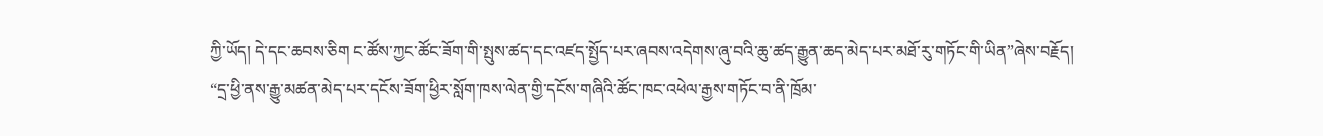ཀྱི་ཡོད། དེ་དང་ཆབས་ཅིག ང་ཚོས་ཀྱང་ཚོང་ཟོག་གི་སྤུས་ཚད་དང་འཛད་སྤྱོད་པར་ཞབས་འདེགས་ཞུ་བའི་ཆུ་ཚད་རྒྱུན་ཆད་མེད་པར་མཐོ་རུ་གཏོང་གི་ཡིན”ཞེས་བརྗོད།
“དྲ་ཕྱི་ནས་རྒྱུ་མཚན་མེད་པར་དངོས་ཟོག་ཕྱིར་སློག་ཁས་ལེན་གྱི་དངོས་གཞིའི་ཚོང་ཁང་འཕེལ་རྒྱས་གཏོང་བ་ནི་ཁྲོམ་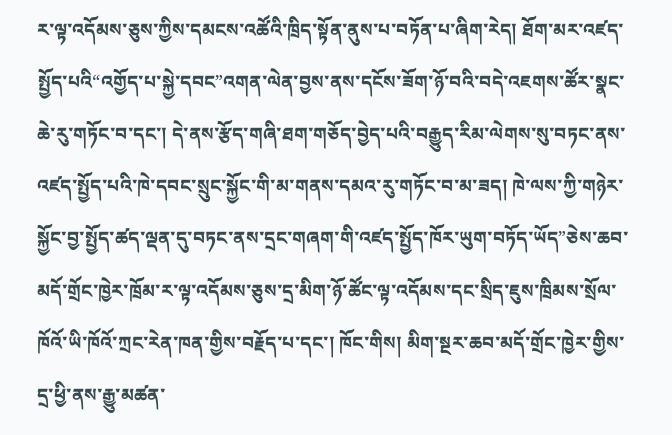ར་ལྟ་འདོམས་ཅུས་ཀྱིས་དམངས་འཚོའི་ཁྲིད་སྟོན་ནུས་པ་བཏོན་པ་ཞིག་རེད། ཐོག་མར་འཛད་སྤྱོད་པའི“འགྱོད་པ་སྐྱེ་དབང”འགན་ལེན་བྱས་ནས་དངོས་ཟོག་ཉོ་བའི་བདེ་འཇགས་ཚོར་སྣང་ཆེ་རུ་གཏོང་བ་དང་། དེ་ནས་རྩོད་གཞི་ཐག་གཅོད་བྱེད་པའི་བརྒྱུད་རིམ་ལེགས་སུ་བཏང་ནས་འཛད་སྤྱོད་པའི་ཁེ་དབང་སྲུང་སྐྱོང་གི་མ་གནས་དམའ་རུ་གཏོང་བ་མ་ཟད། ཁེ་ལས་ཀྱི་གཉེར་སྐྱོང་བྱ་སྤྱོད་ཚད་ལྡན་དུ་བཏང་ནས་དྲང་གཞག་གི་འཛད་སྤྱོད་ཁོར་ཡུག་བཏོད་ཡོད”ཅེས་ཆབ་མདོ་གྲོང་ཁྱེར་ཁྲོམ་ར་ལྟ་འདོམས་ཅུས་དྲ་མིག་ཉོ་ཚོང་ལྟ་འདོམས་དང་སྲིད་ཇུས་ཁྲིམས་སྲོལ་ཁོའོ་ཡི་ཁོའོ་ཀྲང་རེན་ཁན་གྱིས་བརྗོད་པ་དང་། ཁོང་གིས། མིག་སྔར་ཆབ་མདོ་གྲོང་ཁྱེར་གྱིས་དྲ་ཕྱི་ནས་རྒྱུ་མཚན་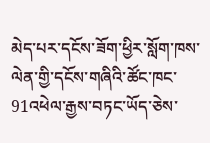མེད་པར་དངོས་ཟོག་ཕྱིར་སློག་ཁས་ལེན་གྱི་དངོས་གཞིའི་ཚོང་ཁང་91འཕེལ་རྒྱས་བཏང་ཡོད་ཅེས་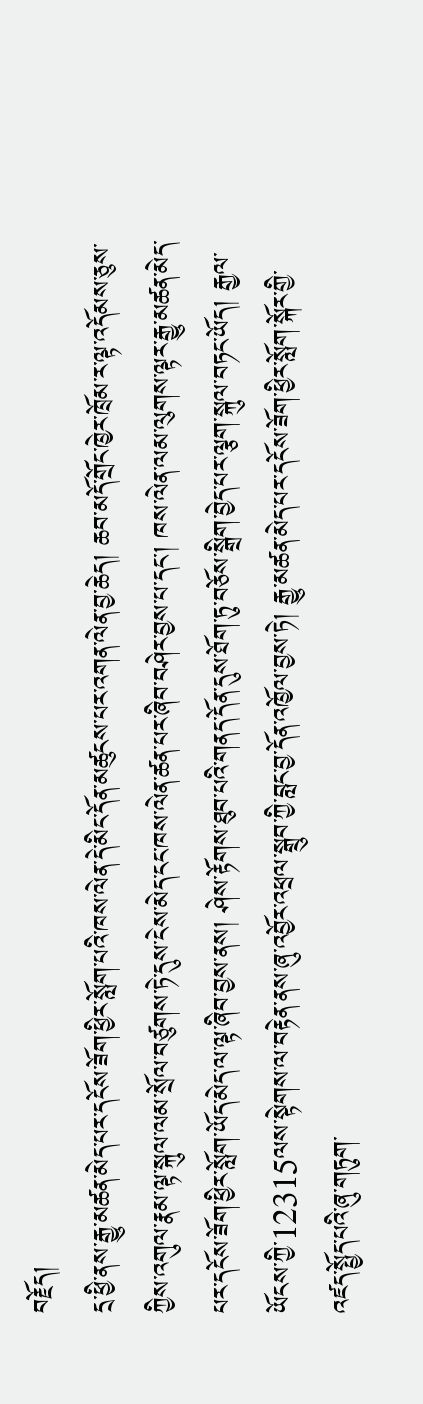བརྗོད།
དྲ་ཕྱི་ནས་རྒྱུ་མཚན་མེད་པར་དངོས་ཟོག་ཕྱིར་སློག་པའི་ཁས་ལེན་དེ་མིང་དོན་མཚུངས་པར་འགན་ལེན་བྱ་ཆེད། ཆབ་མདོ་གྲོང་ཁྱེར་ཁྲོམ་ར་ལྟ་འདོམས་ཅུས་ཀྱིས་འགུལ་རྣམ་ལྟ་སྐུལ་ལམ་སྲོལ་བཙུགས་ཏེ་དུས་ངེས་མེད་ངང་ཁས་ལེན་ཚན་པར་ཞིབ་བཤེར་བྱས་པ་དང་། ཁས་ལེན་ལམ་ལུགས་ལྟར་རྒྱུ་མཚན་མེད་པར་དངོས་ཟོག་ཕྱིར་སློག་ཡོད་མེད་ལ་ལྟ་ཞིབ་བྱས་ནས། ཤེས་རྟོགས་ཐུབ་པའི་གནད་དོན་དུས་ཐོག་ཏུ་བཅོས་སྒྲིག་བྱེད་པར་ལྕག་སྐུལ་བཏང་ཡོད། རྒྱལ་ཡོངས་ཀྱི་12315ལས་སྟེགས་ལ་བརྟེན་ནས་ཞུ་འབྱོར་འཕྲལ་སྒྲུབ་ཀྱི་བླང་བྱ་དོན་འཁྱོལ་བྱས་ཏེ། རྒྱུ་མཚན་མེད་པར་དངོས་ཟོག་ཕྱིར་སློག་སྐོར་གྱི་འཛད་སྤྱོད་པའི་ཞུ་གཏུག་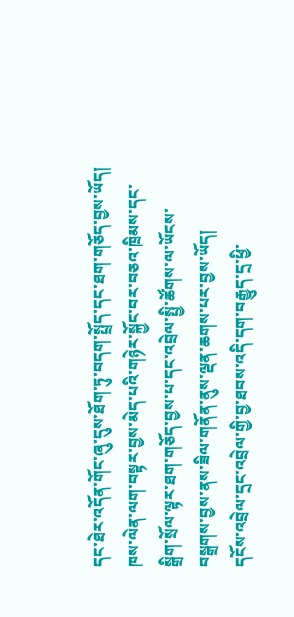དང་ཐེར་འདོན་གོང་ཞུ་དུས་ཐོག་ཏུ་བདག་སྤྲོད་དང་ཐག་གཅོད་བྱས་ཡོད། ཁས་ལེན་ལག་བསྟར་བྱས་མེད་པའི་གཉེར་སྐྱོང་བར་བཅའ་ཁྲིམས་དང་སྒྲིག་སྲོལ་ལྟར་ཐག་གཅོད་བྱས་པ་དང་འབྲེལ་སྤྱི་ཚོགས་ལ་ཡོངས་བསྒྲགས་བྱས་ནས་ཟིལ་གནོན་ནུས་ལྡན་ཆགས་པར་བྱས་ཡོད།
དངོས་འབྲེལ་དྲང་འབྲེལ་གྱི་བྱ་ཐབས་འདི་དག་བརྒྱུད་དྲ་ཕྱི་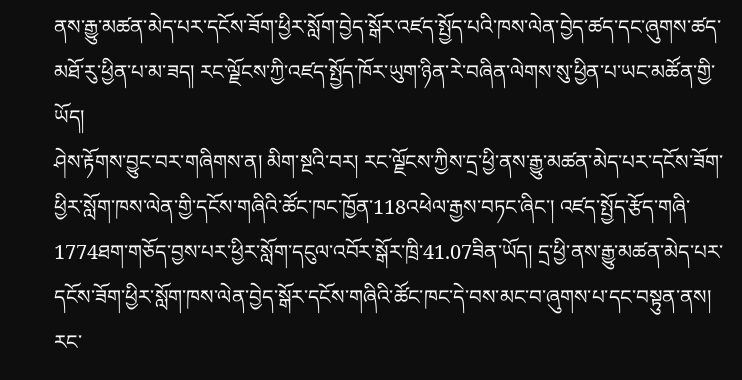ནས་རྒྱུ་མཚན་མེད་པར་དངོས་ཟོག་ཕྱིར་སློག་བྱེད་སྒོར་འཛད་སྤྱོད་པའི་ཁས་ལེན་བྱེད་ཚད་དང་ཞུགས་ཚད་མཐོ་རུ་ཕྱིན་པ་མ་ཟད། རང་ལྗོངས་ཀྱི་འཛད་སྤྱོད་ཁོར་ཡུག་ཉིན་རེ་བཞིན་ལེགས་སུ་ཕྱིན་པ་ཡང་མཚོན་གྱི་ཡོད།
ཤེས་རྟོགས་བྱུང་བར་གཞིགས་ན། མིག་སྔའི་བར། རང་ལྗོངས་ཀྱིས་དྲ་ཕྱི་ནས་རྒྱུ་མཚན་མེད་པར་དངོས་ཟོག་ཕྱིར་སློག་ཁས་ལེན་གྱི་དངོས་གཞིའི་ཚོང་ཁང་ཁྱོན་118འཕེལ་རྒྱས་བཏང་ཞིང་། འཛད་སྤྱོད་རྩོད་གཞི་1774ཐག་གཅོད་བྱས་པར་ཕྱིར་སློག་དངུལ་འབོར་སྒོར་ཁྲི་41.07ཟིན་ཡོད། དྲ་ཕྱི་ནས་རྒྱུ་མཚན་མེད་པར་དངོས་ཟོག་ཕྱིར་སློག་ཁས་ལེན་བྱེད་སྒོར་དངོས་གཞིའི་ཚོང་ཁང་དེ་བས་མང་བ་ཞུགས་པ་དང་བསྟུན་ནས། རང་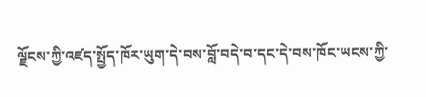ལྗོངས་ཀྱི་འཛད་སྤྱོད་ཁོར་ཡུག་དེ་བས་བློ་བདེ་བ་དང་དེ་བས་ཁོང་ཡངས་ཀྱི་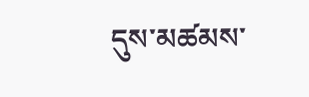དུས་མཚམས་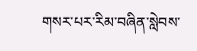གསར་པར་རིམ་བཞིན་སླེབས་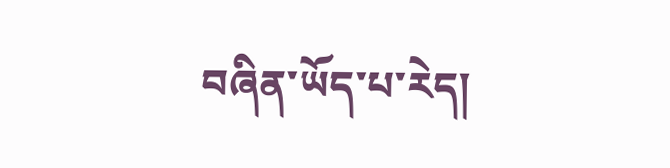བཞིན་ཡོད་པ་རེད།